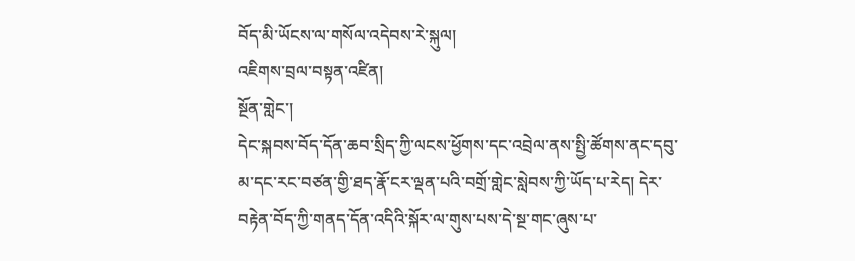བོད་མི་ཡོངས་ལ་གསོལ་འདེབས་རེ་སྐུལ།
འཇིགས་བྲལ་བསྟན་འཛིན།
སྔོན་གླེང་།
དེང་སྐབས་བོད་དོན་ཆབ་སྲིད་ཀྱི་ལངས་ཕྱོགས་དང་འབྲེལ་ནས་སྤྱི་ཚོགས་ནང་དབུ་མ་དང་རང་བཙན་གྱི་ཐད་རྣོ་ངར་ལྡན་པའི་བགྲོ་གླེང་སླེབས་ཀྱི་ཡོད་པ་རེད། དེར་བརྟེན་བོད་ཀྱི་གནད་དོན་འདིའི་སྐོར་ལ་གུས་པས་དེ་སྔ་གང་ཞུས་པ་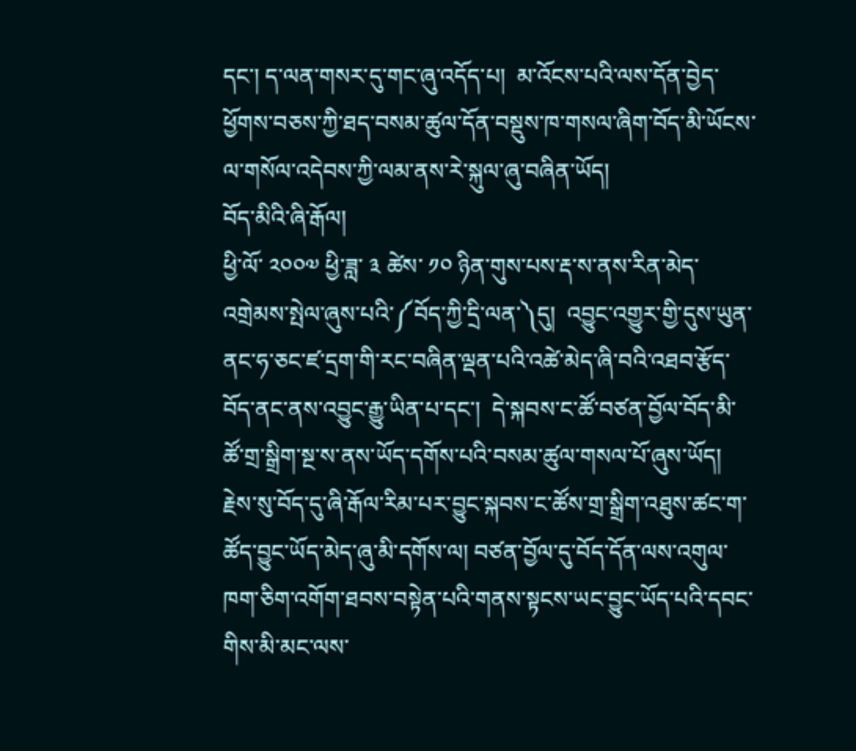དང་། ད་ལན་གསར་དུ་གང་ཞུ་འདོད་པ།  མ་འོངས་པའི་ལས་དོན་བྱེད་ཕྱོགས་བཅས་ཀྱི་ཐད་བསམ་ཚུལ་དོན་བསྡུས་ཁ་གསལ་ཞིག་བོད་མི་ཡོངས་ལ་གསོལ་འདེབས་ཀྱི་ལམ་ནས་རེ་སྐུལ་ཞུ་བཞིན་ཡོད།
བོད་མིའི་ཞི་རྒོལ།
ཕྱི་ལོ་ ༢༠༠༧ ཕྱི་ཟླ་ ༣ ཚེས་ ༡༠ ཉིན་གུས་པས་རྡ་ས་ནས་རིན་མེད་འགྲེམས་སྤེལ་ཞུས་པའི་༼བོད་ཀྱི་དྲི་ལན་༽དུ།  འབྱུང་འགྱུར་གྱི་དུས་ཡུན་ནང་ཧ་ཅང་ཛ་དྲག་གི་རང་བཞིན་ལྡན་པའི་འཚེ་མེད་ཞི་བའི་འཐབ་རྩོད་བོད་ནང་ནས་འབྱུང་རྒྱུ་ཡིན་པ་དང་།  དེ་སྐབས་ང་ཚོ་བཙན་བྱོལ་བོད་མི་ཚོ་གྲ་སྒྲིག་སྔ་ས་ནས་ཡོད་དགོས་པའི་བསམ་ཚུལ་གསལ་པོ་ཞུས་ཡོད། རྗེས་སུ་བོད་དུ་ཞི་རྒོལ་རིམ་པར་བྱུང་སྐབས་ང་ཚོས་གྲ་སྒྲིག་འཐུས་ཚང་ག་ཚོད་བྱུང་ཡོད་མེད་ཞུ་མི་དགོས་ལ། བཙན་བྱོལ་དུ་བོད་དོན་ལས་འགུལ་ཁག་ཅིག་འགོག་ཐབས་བསྟེན་པའི་གནས་སྟངས་ཡང་བྱུང་ཡོད་པའི་དབང་གིས་མི་མང་ལས་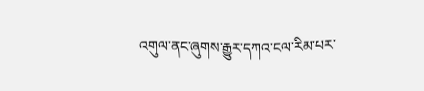འགུལ་ནང་ཞུགས་རྒྱུར་དཀའ་ངལ་རིམ་པར་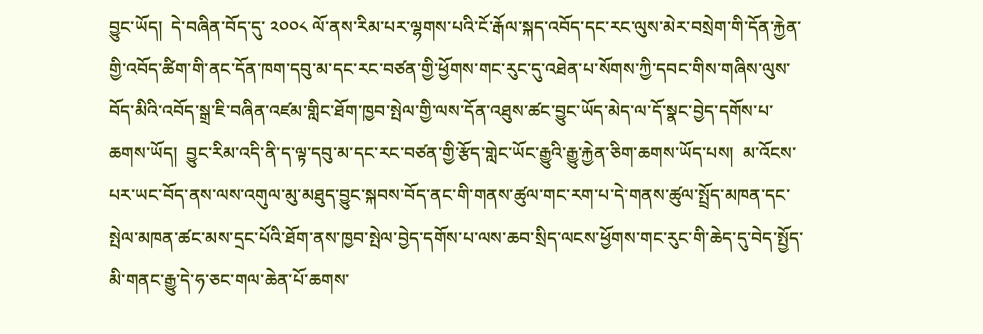བྱུང་ཡོད།  དེ་བཞིན་བོད་དུ་ ༢༠༠༨ ལོ་ནས་རིམ་པར་ལྷགས་པའི་ངོ་རྒོལ་སྐད་འབོད་དང་རང་ལུས་མེར་བསྲེག་གི་དོན་རྐྱེན་གྱི་འབོད་ཚིག་གི་ནང་དོན་ཁག་དབུ་མ་དང་རང་བཙན་གྱི་ཕྱོགས་གང་རུང་དུ་འཐེན་པ་སོགས་ཀྱི་དབང་གིས་གཞིས་ལུས་བོད་མིའི་འབོད་སྒྲ་ཇི་བཞིན་འཛམ་གླིང་ཐོག་ཁྱབ་སྤེལ་གྱི་ལས་དོན་འཐུས་ཚང་བྱུང་ཡོད་མེད་ལ་དོ་སྣང་བྱེད་དགོས་པ་ཆགས་ཡོད།  བྱུང་རིམ་འདི་ནི་ད་ལྟ་དབུ་མ་དང་རང་བཙན་གྱི་རྩོད་གླེང་ཡོང་རྒྱུའི་རྒྱུ་རྐྱེན་ཅིག་ཆགས་ཡོད་པས།  མ་འོངས་པར་ཡང་བོད་ནས་ལས་འགུལ་མུ་མཐུད་བྱུང་སྐབས་བོད་ནང་གི་གནས་ཚུལ་གང་རག་པ་དེ་གནས་ཚུལ་སྤྲོད་མཁན་དང་སྤེལ་མཁན་ཚང་མས་དྲང་པོའི་ཐོག་ནས་ཁྱབ་སྤེལ་བྱེད་དགོས་པ་ལས་ཆབ་སྲིད་ལངས་ཕྱོགས་གང་རུང་གི་ཆེད་དུ་བེད་སྤྱོད་མི་གནང་རྒྱུ་དེ་ཧ་ཅང་གལ་ཆེན་པོ་ཆགས་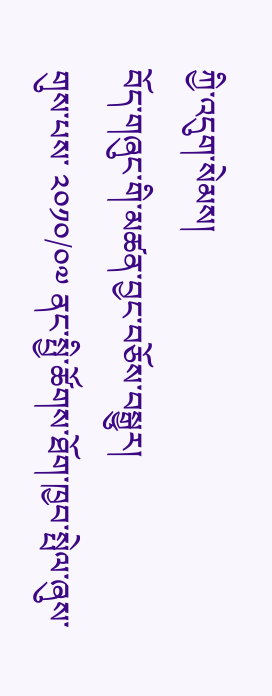ཀྱི་འདུག་སེམས།
བོད་གཞུང་གི་མཚན་བྱང་བཅོས་བསྒྱུར།
གུས་པས་ ༢༠༡༠/༠༧ ནང་སྤྱི་ཚོགས་ཐོག་ཁྱབ་སྤེལ་ཞུས་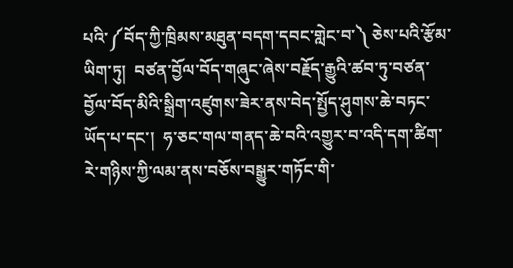པའི་༼བོད་ཀྱི་ཁྲིམས་མཐུན་བདག་དབང་གླེང་བ་༽ ཅེས་པའི་རྩོམ་ཡིག་ཏུ།  བཙན་བྱོལ་བོད་གཞུང་ཞེས་བརྗོད་རྒྱུའི་ཚབ་ཏུ་བཙན་བྱོལ་བོད་མིའི་སྒྲིག་འཛུགས་ཟེར་ནས་བེད་སྤྱོད་ཤུགས་ཆེ་བཏང་ཡོད་པ་དང་།  ཧ་ཅང་གལ་གནད་ཆེ་བའི་འགྱུར་བ་འདི་དག་ཚིག་རེ་གཉིས་ཀྱི་ལམ་ནས་བཅོས་བསྒྱུར་གཏོང་གི་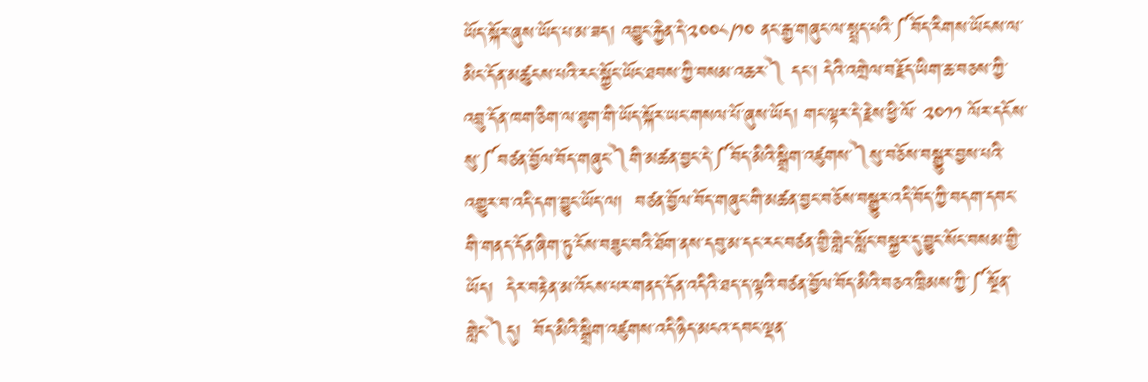ཡོད་སྐོར་ཞུས་ཡོད་པ་མ་ཟད། འབྱུང་རྐྱེན་དེ་༢༠༠༨/༡༠ ནང་རྒྱ་གཞུང་ལ་སྤྲད་པའི་༼བོད་རིགས་ཡོངས་ལ་མིང་དོན་མཚུངས་པའི་རང་སྐྱོང་ཡོང་ཐབས་ཀྱི་བསམ་འཆར་༽ དང་། དེའི་འགྲེལ་བརྗོད་ཡིག་ཆ་བཅས་ཀྱི་འབྲུ་དོན་ཁག་ཅིག་ལ་ཐུག་གི་ཡོད་སྐོར་ཡང་གསལ་པོ་ཞུས་ཡོད། གང་ལྟར་དེ་རྗེས་ཕྱི་ལོ་ ༢༠༡༡ ལོར་དངོས་སུ་༼བཙན་བྱོལ་བོད་གཞུང་༽གི་མཚན་བྱང་དེ་༼བོད་མིའི་སྒྲིག་འཛུགས་༽སུ་བཅོས་བསྒྱུར་བྱས་པའི་འགྱུར་བ་འདི་དག་བྱུང་ཡོད་ལ།  བཙན་བྱོལ་བོད་གཞུང་གི་མཚན་བྱང་བཅོས་བསྒྱུར་འདི་བོད་ཀྱི་བདག་དབང་གི་གནད་དོན་ཞིག་ཏུ་ངོས་བཟུང་བའི་ཐོག་ནས་དབུ་མ་དང་རང་བཙན་གྱི་གླེང་སློང་བསྐྱར་དུ་བྱུང་སོང་བསམ་གྱི་ཡོད།  དེར་བརྟེན་མ་འོངས་པར་གནད་དོན་འདིའི་ཐད་ད་ལྟའི་བཙན་བྱོལ་བོད་མིའི་བཅའ་ཁྲིམས་ཀྱི་༼སྔོན་གླེང་༽དུ།  བོད་མིའི་སྒྲིག་འཛུགས་འདི་ཉིད་མངའ་དབང་ལྡན་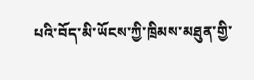པའི་བོད་མི་ཡོངས་ཀྱི་ཁྲིམས་མཐུན་གྱི་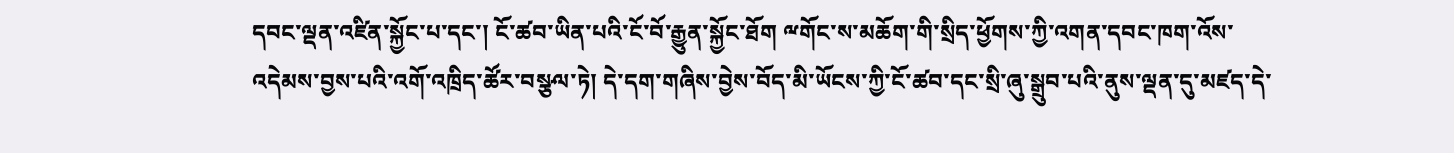དབང་ལྡན་འཛིན་སྐྱོང་པ་དང་། ངོ་ཚབ་ཡིན་པའི་ངོ་བོ་རྒྱུན་སྐྱོང་ཐོག ྋགོང་ས་མཆོག་གི་སྲིད་ཕྱོགས་ཀྱི་འགན་དབང་ཁག་འོས་འདེམས་བྱས་པའི་འགོ་འཁྲིད་ཚོར་བསྩལ་ཏེ། དེ་དག་གཞིས་བྱེས་བོད་མི་ཡོངས་ཀྱི་ངོ་ཚབ་དང་སྲི་ཞུ་སྒྲུབ་པའི་ནུས་ལྡན་དུ་མཛད་དེ་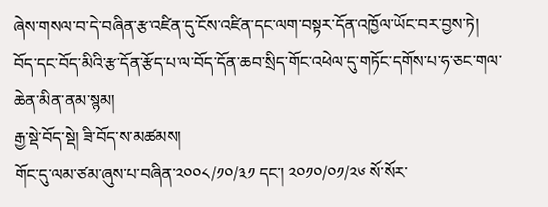ཞེས་གསལ་བ་དེ་བཞིན་རྩ་འཛིན་དུ་ངོས་འཛིན་དང་ལག་བསྟར་དོན་འཁྱོལ་ཡོང་བར་བྱས་ཏེ།  བོད་དང་བོད་མིའི་རྩ་དོན་རྩོད་པ་ལ་བོད་དོན་ཆབ་སྲིད་གོང་འཕེལ་དུ་གཏོང་དགོས་པ་ཧ་ཅང་གལ་ཆེན་མིན་ནམ་སྙམ།
རྒྱ་སྡེ་བོད་སྡེ། ཟི་བོད་ས་མཚམས།
གོང་དུ་ལམ་ཙམ་ཞུས་པ་བཞིན་༢༠༠༨/༡༠/༣༡ དང་། ༢༠༡༠/༠༡/༢༦ སོ་སོར་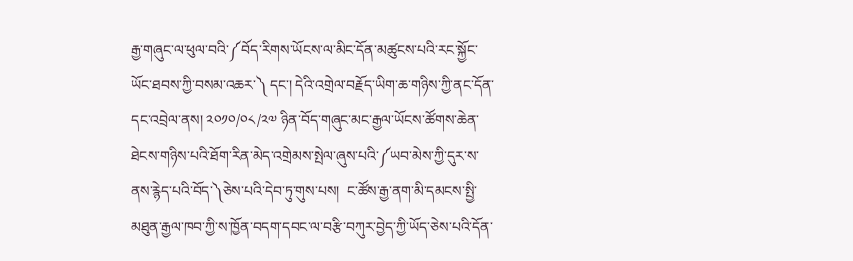རྒྱ་གཞུང་ལ་ཕུལ་བའི་༼བོད་རིགས་ཡོངས་ལ་མིང་དོན་མཚུངས་པའི་རང་སྐྱོང་ཡོང་ཐབས་ཀྱི་བསམ་འཆར་༽ དང་། དེའི་འགྲེལ་བརྗོད་ཡིག་ཆ་གཉིས་ཀྱི་ནང་དོན་དང་འབྲེལ་ནས། ༢༠༡༠/༠༨/༢༧ ཉིན་བོད་གཞུང་མང་རྒྱལ་ཡོངས་ཚོགས་ཆེན་ཐེངས་གཉིས་པའི་ཐོག་རིན་མེད་འགྲེམས་སྤེལ་ཞུས་པའི་༼ཡབ་མེས་ཀྱི་དུར་ས་ནས་རྙེད་པའི་བོད་༽ཅེས་པའི་དེབ་ཏུ་གུས་པས།  ང་ཚོས་རྒྱ་ནག་མི་དམངས་སྤྱི་མཐུན་རྒྱལ་ཁབ་ཀྱི་ས་ཁྱོན་བདག་དབང་ལ་བརྩི་བཀུར་བྱེད་ཀྱི་ཡོད་ཅེས་པའི་དོན་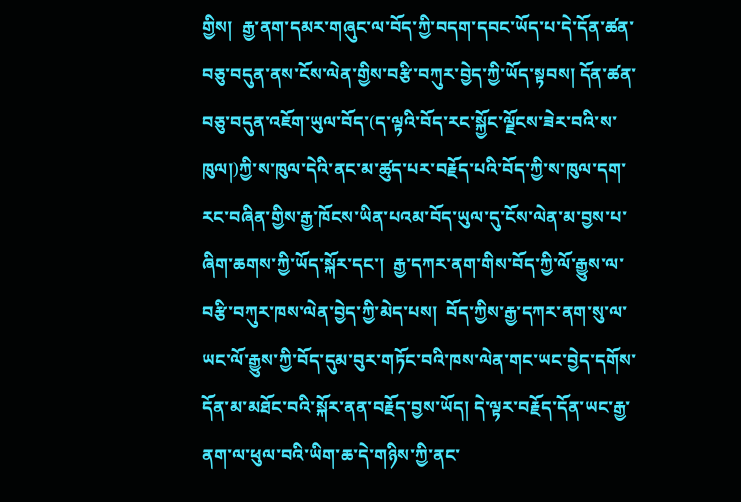གྱིས།  རྒྱ་ནག་དམར་གཞུང་ལ་བོད་ཀྱི་བདག་དབང་ཡོད་པ་དེ་དོན་ཚན་བཅུ་བདུན་ནས་ངོས་ལེན་གྱིས་བརྩི་བཀུར་བྱེད་ཀྱི་ཡོད་སྟབས། དོན་ཚན་བཅུ་བདུན་འཇོག་ཡུལ་བོད་(ད་ལྟའི་བོད་རང་སྐྱོང་ལྗོངས་ཟེར་བའི་ས་ཁུལ།)ཀྱི་ས་ཁུལ་དེའི་ནང་མ་ཚུད་པར་བརྗོད་པའི་བོད་ཀྱི་ས་ཁུལ་དག་རང་བཞིན་གྱིས་རྒྱ་ཁོངས་ཡིན་པའམ་བོད་ཡུལ་དུ་ངོས་ལེན་མ་བྱས་པ་ཞིག་ཆགས་ཀྱི་ཡོད་སྐོར་དང་།  རྒྱ་དཀར་ནག་གིས་བོད་ཀྱི་ལོ་རྒྱུས་ལ་བརྩི་བཀུར་ཁས་ལེན་བྱེད་ཀྱི་མེད་པས།  བོད་ཀྱིས་རྒྱ་དཀར་ནག་སུ་ལ་ཡང་ལོ་རྒྱུས་ཀྱི་བོད་དུམ་བུར་གཏོང་བའི་ཁས་ལེན་གང་ཡང་བྱེད་དགོས་དོན་མ་མཐོང་བའི་སྐོར་ནན་བརྗོད་བྱས་ཡོད། དེ་ལྟར་བརྗོད་དོན་ཡང་རྒྱ་ནག་ལ་ཕུལ་བའི་ཡིག་ཆ་དེ་གཉིས་ཀྱི་ནང་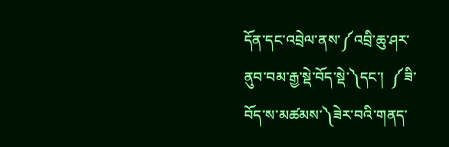དོན་དང་འབྲེལ་ནས་༼འབྲི་ཆུ་ཤར་ནུབ་བམ་རྒྱ་སྡེ་བོད་སྡེ་༽དང་།  ༼ཟི་བོད་ས་མཚམས་༽ཟེར་བའི་གནད་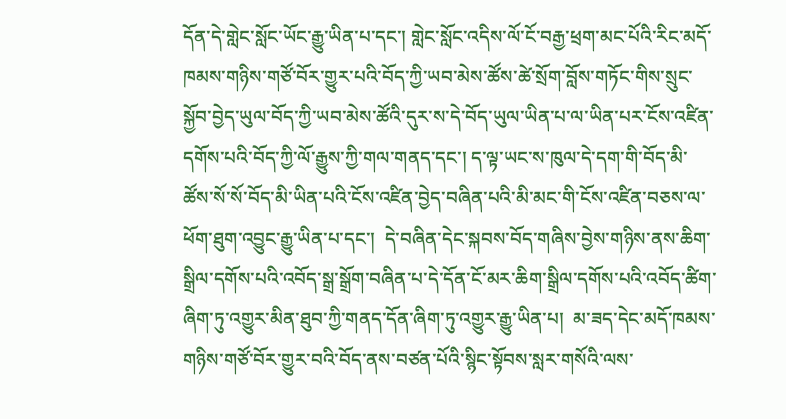དོན་དེ་གླེང་སློང་ཡོང་རྒྱུ་ཡིན་པ་དང་། གླེང་སློང་འདིས་ལོ་ངོ་བརྒྱ་ཕྲག་མང་པོའི་རིང་མདོ་ཁམས་གཉིས་གཙོ་བོར་གྱུར་པའི་བོད་ཀྱི་ཡབ་མེས་ཚོས་ཚེ་སྲོག་བློས་གཏོང་གིས་སྲུང་སྐྱོབ་བྱེད་ཡུལ་བོད་ཀྱི་ཡབ་མེས་ཚོའི་དུར་ས་དེ་བོད་ཡུལ་ཡིན་པ་ལ་ཡིན་པར་ངོས་འཛིན་དགོས་པའི་བོད་ཀྱི་ལོ་རྒྱུས་ཀྱི་གལ་གནད་དང་། ད་ལྟ་ཡང་ས་ཁུལ་དེ་དག་གི་བོད་མི་ཚོས་སོ་སོ་བོད་མི་ཡིན་པའི་ངོས་འཛིན་བྱེད་བཞིན་པའི་མི་མང་གི་ངོས་འཛིན་བཅས་ལ་ཕོག་ཐུག་འབྱུང་རྒྱུ་ཡིན་པ་དང་།  དེ་བཞིན་དེང་སྐབས་བོད་གཞིས་བྱེས་གཉིས་ནས་ཆིག་སྒྲིལ་དགོས་པའི་འབོད་སྒྲ་སྒྲོག་བཞིན་པ་དེ་དོན་ངོ་མར་ཆིག་སྒྲིལ་དགོས་པའི་འབོད་ཚིག་ཞིག་ཏུ་འགྱུར་མིན་ཐུབ་ཀྱི་གནད་དོན་ཞིག་ཏུ་འགྱུར་རྒྱུ་ཡིན་པ།  མ་ཟད་དེང་མདོ་ཁམས་གཉིས་གཙོ་བོར་གྱུར་བའི་བོད་ནས་བཙན་པོའི་སྙིང་སྟོབས་སླར་གསོའི་ལས་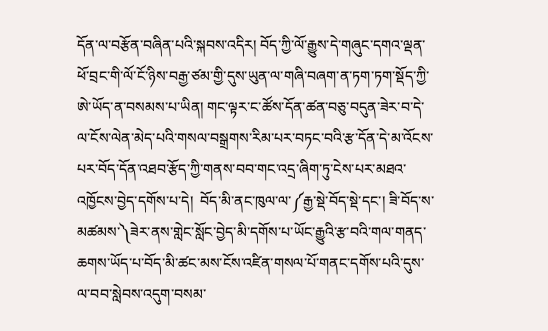དོན་ལ་བརྩོན་བཞིན་པའི་སྐབས་འདིར། བོད་ཀྱི་ལོ་རྒྱུས་དེ་གཞུང་དགའ་ལྡན་ཕོ་བྲང་གི་ལོ་ངོ་ཉིས་བརྒྱ་ཙམ་གྱི་དུས་ཡུན་ལ་གཞི་བཞག་ན་ཏག་ཏག་སྡོད་ཀྱི་ཨེ་ཡོད་ན་བསམས་པ་ཡིན། གང་ལྟར་ང་ཚོས་དོན་ཚན་བཅུ་བདུན་ཟེར་བ་དེ་ལ་ངོས་ལེན་མེད་པའི་གསལ་བསྒྲགས་རིམ་པར་བཏང་བའི་རྩ་དོན་དེ་མ་འོངས་པར་བོད་དོན་འཐབ་རྩོད་ཀྱི་གནས་བབ་གང་འདྲ་ཞིག་ཏུ་ངེས་པར་མཐའ་འཁྱོངས་བྱེད་དགོས་པ་དེ།  བོད་མི་ནང་ཁུལ་ལ་༼རྒྱ་སྡེ་བོད་སྡེ་དང་། ཟི་བོད་ས་མཚམས་༽ཟེར་ནས་གླེང་སློང་བྱེད་མི་དགོས་པ་ཡོང་རྒྱུའི་རྩ་བའི་གལ་གནད་ཆགས་ཡོད་པ་བོད་མི་ཚང་མས་ངོས་འཛིན་གསལ་པོ་གནང་དགོས་པའི་དུས་ལ་བབ་སླེབས་འདུག་བསམ་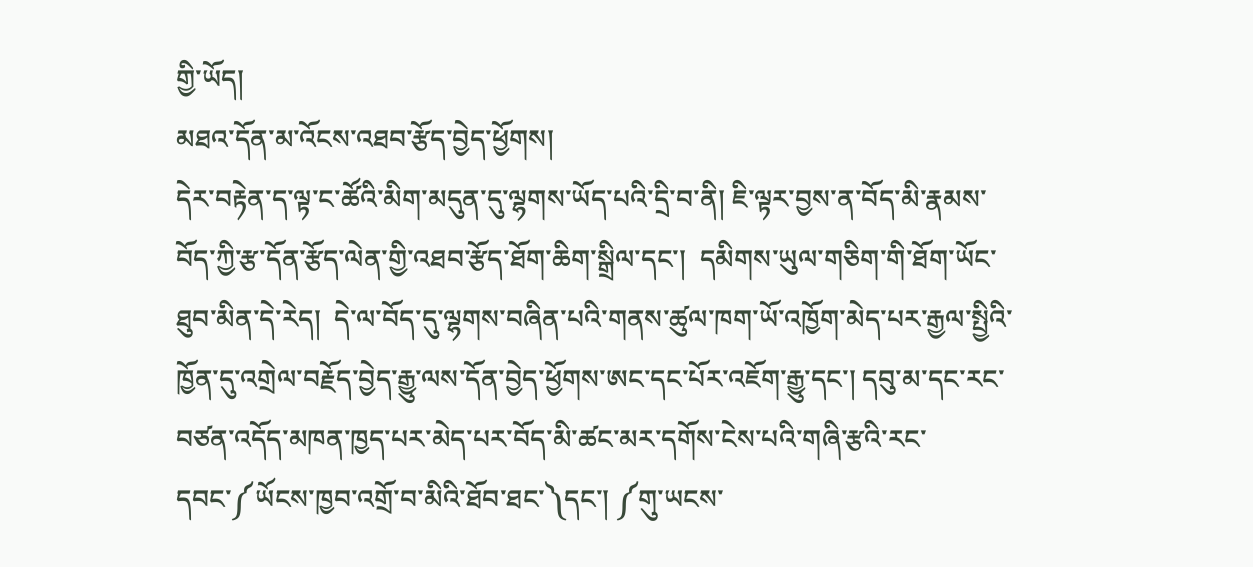གྱི་ཡོད།
མཐའ་དོན་མ་འོངས་འཐབ་རྩོད་བྱེད་ཕྱོགས།
དེར་བརྟེན་ད་ལྟ་ང་ཚོའི་མིག་མདུན་དུ་ལྷགས་ཡོད་པའི་དྲི་བ་ནི། ཇི་ལྟར་བྱས་ན་བོད་མི་རྣམས་བོད་ཀྱི་རྩ་དོན་རྩོད་ལེན་གྱི་འཐབ་རྩོད་ཐོག་ཆིག་སྒྲིལ་དང་།  དམིགས་ཡུལ་གཅིག་གི་ཐོག་ཡོང་ཐུབ་མིན་དེ་རེད།  དེ་ལ་བོད་དུ་ལྷགས་བཞིན་པའི་གནས་ཚུལ་ཁག་ཡོ་འཁྱོག་མེད་པར་རྒྱལ་སྤྱིའི་ཁྱོན་དུ་འགྲེལ་བརྗོད་བྱེད་རྒྱུ་ལས་དོན་བྱེད་ཕྱོགས་ཨང་དང་པོར་འཇོག་རྒྱུ་དང་། དབུ་མ་དང་རང་བཙན་འདོད་མཁན་ཁྱད་པར་མེད་པར་བོད་མི་ཚང་མར་དགོས་ངེས་པའི་གཞི་རྩའི་རང་དབང་༼ཡོངས་ཁྱབ་འགྲོ་བ་མིའི་ཐོབ་ཐང་༽དང་། ༼གུ་ཡངས་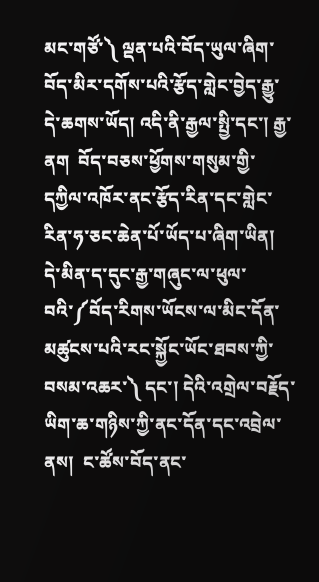མང་གཙོ་༽ ལྡན་པའི་བོད་ཡུལ་ཞིག་བོད་མིར་དགོས་པའི་རྩོད་གླེང་བྱེད་རྒྱུ་དེ་ཆགས་ཡོད། འདི་ནི་རྒྱལ་སྤྱི་དང་། རྒྱ་ནག  བོད་བཅས་ཕྱོགས་གསུམ་གྱི་དཀྱིལ་འཁོར་ནང་རྩོད་རིན་དང་གླེང་རིན་ཧ་ཅང་ཆེན་པོ་ཡོད་པ་ཞིག་ཡིན།  དེ་མིན་ད་དུང་རྒྱ་གཞུང་ལ་ཕུལ་བའི་༼བོད་རིགས་ཡོངས་ལ་མིང་དོན་མཚུངས་པའི་རང་སྐྱོང་ཡོང་ཐབས་ཀྱི་བསམ་འཆར་༽ དང་། དེའི་འགྲེལ་བརྗོད་ཡིག་ཆ་གཉིས་ཀྱི་ནང་དོན་དང་འབྲེལ་ནས།  ང་ཚོས་བོད་ནང་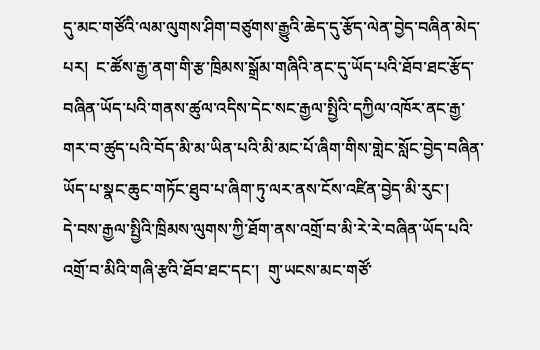དུ་མང་གཙོའི་ལམ་ལུགས་ཤིག་བཙུགས་རྒྱུའི་ཆེད་དུ་རྩོད་ལེན་བྱེད་བཞིན་མེད་པར།  ང་ཚོས་རྒྱ་ནག་གི་རྩ་ཁྲིམས་སྒྲོམ་གཞིའི་ནང་དུ་ཡོད་པའི་ཐོབ་ཐང་རྩོད་བཞིན་ཡོད་པའི་གནས་ཚུལ་འདིས་དེང་སང་རྒྱལ་སྤྱིའི་དཀྱིལ་འཁོར་ནང་རྒྱ་གར་བ་ཚུད་པའི་བོད་མི་མ་ཡིན་པའི་མི་མང་པོ་ཞིག་གིས་གླེང་སློང་བྱེད་བཞིན་ཡོད་པ་སྣང་ཆུང་གཏོང་ཐུབ་པ་ཞིག་ཏུ་ལར་ནས་ངོས་འཛིན་བྱེད་མི་རུང་།
དེ་བས་རྒྱལ་སྤྱིའི་ཁྲིམས་ལུགས་ཀྱི་ཐོག་ནས་འགྲོ་བ་མི་རེ་རེ་བཞིན་ཡོད་པའི་འགྲོ་བ་མིའི་གཞི་རྩའི་ཐོབ་ཐང་དང་།  གུ་ཡངས་མང་གཙོ་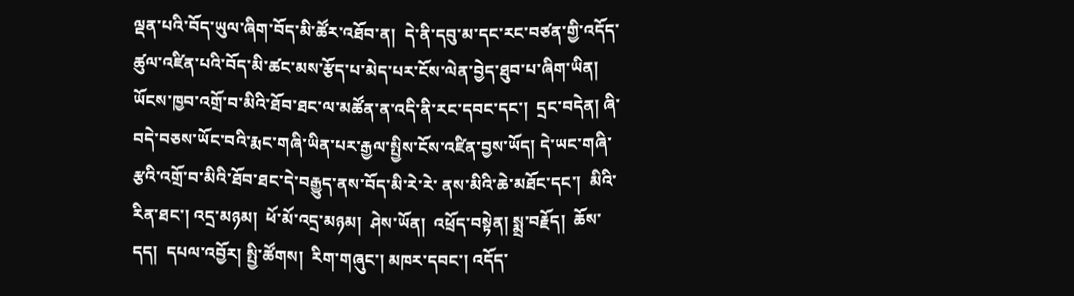ལྡན་པའི་བོད་ཡུལ་ཞིག་བོད་མི་ཚོར་འཐོབ་ན།  དེ་ནི་དབུ་མ་དང་རང་བཙན་གྱི་འདོད་ཚུལ་འཛིན་པའི་བོད་མི་ཚང་མས་རྩོད་པ་མེད་པར་ངོས་ལེན་བྱེད་ཐུབ་པ་ཞིག་ཡིན། ཡོངས་ཁྱབ་འགྲོ་བ་མིའི་ཐོབ་ཐང་ལ་མཚོན་ན་འདི་ནི་རང་དབང་དང་།  དྲང་བདེན། ཞི་བདེ་བཅས་ཡོང་བའི་རྨང་གཞི་ཡིན་པར་རྒྱལ་སྤྱིས་ངོས་འཛིན་བྱས་ཡོད། དེ་ཡང་གཞི་རྩའི་འགྲོ་བ་མིའི་ཐོབ་ཐང་དེ་བརྒྱུད་ནས་བོད་མི་རེ་རེ་ ནས་མིའི་ཆེ་མཐོང་དང་།  མིའི་རིན་ཐང་། འདྲ་མཉམ།  ཕོ་མོ་འདྲ་མཉམ།  ཤེས་ཡོན།  འཕྲོད་བསྟེན། སྨྲ་བརྗོད།  ཆོས་དད།  དཔལ་འབྱོར། སྤྱི་ཚོགས།  རིག་གཞུང་། མཁར་དབང་། འདོད་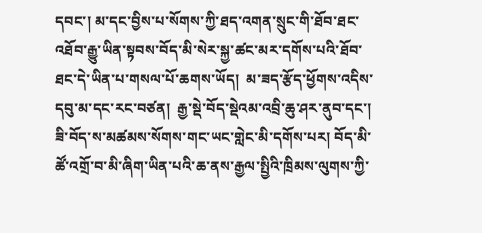དབང་། མ་དང་བྱིས་པ་སོགས་ཀྱི་ཐད་འགན་སྲུང་གི་ཐོབ་ཐང་འཐོབ་རྒྱུ་ཡིན་སྟབས་བོད་མི་སེར་སྐྱ་ཚང་མར་དགོས་པའི་ཐོབ་ཐང་དེ་ཡིན་པ་གསལ་པོ་ཆགས་ཡོད།  མ་ཟད་རྩོད་ཕྱོགས་འདིས་དབུ་མ་དང་རང་བཙན།  རྒྱ་སྡེ་བོད་སྡེའམ་འབྲི་ཆུ་ཤར་ནུབ་དང་། ཟི་བོད་ས་མཚམས་སོགས་གང་ཡང་གླེང་མི་དགོས་པར། བོད་མི་ཚོ་འགྲོ་བ་མི་ཞིག་ཡིན་པའི་ཆ་ནས་རྒྱལ་སྤྱིའི་ཁྲིམས་ལུགས་ཀྱི་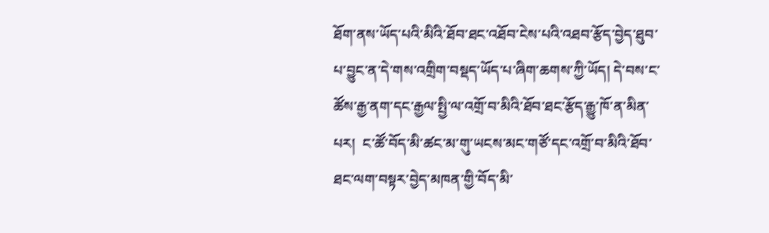ཐོག་ནས་ཡོད་པའི་མིའི་ཐོབ་ཐང་འཐོབ་ངེས་པའི་འཐབ་རྩོད་བྱེད་ཐུབ་པ་བྱུང་ན་དེ་གས་འགྲིག་བསྡད་ཡོད་པ་ཞིག་ཆགས་ཀྱི་ཡོད། དེ་བས་ང་ཚོས་རྒྱ་ནག་དང་རྒྱལ་སྤྱི་ལ་འགྲོ་བ་མིའི་ཐོབ་ཐང་རྩོད་རྒྱུ་ཁོ་ན་མིན་པར།  ང་ཚོ་བོད་མི་ཚང་མ་གུ་ཡངས་མང་གཙོ་དང་འགྲོ་བ་མིའི་ཐོབ་ཐང་ལག་བསྟར་བྱེད་མཁན་གྱི་བོད་མི་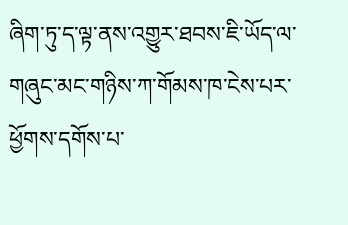ཞིག་ཏུ་ད་ལྟ་ནས་འགྱུར་ཐབས་ཇི་ཡོད་ལ་གཞུང་མང་གཉིས་ཀ་གོམས་ཁ་ངེས་པར་ཕྱོགས་དགོས་པ་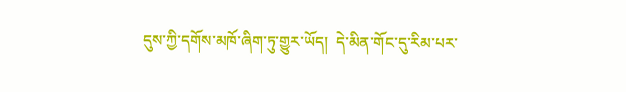དུས་ཀྱི་དགོས་མཁོ་ཞིག་ཏུ་གྱུར་ཡོད།  དེ་མིན་གོང་དུ་རིམ་པར་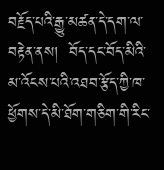བརྗོད་པའི་རྒྱུ་མཚན་དེ་དག་ལ་བརྟེན་ནས།  བོད་དང་བོད་མིའི་མ་འོངས་པའི་འཐབ་རྩོད་ཀྱི་ཁ་ཕྱོགས་དེ་མི་ཐོག་གཅིག་གི་རིང་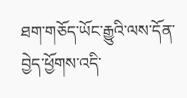ཐག་གཅོད་ཡོང་རྒྱུའི་ལས་དོན་བྱེད་ཕྱོགས་འདི་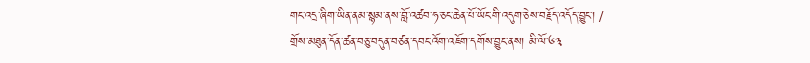གང་འདྲ་ཞིག་ཡིན་ནམ་སྙམ་ནས་བློ་འཚབ་ཧ་ཅང་ཆེན་པོ་ཡོང་གི་འདུག་ཅེས་བརྗོད་འདོད་བྱུང་། /
གྲོས་མཐུན་དོན་ཚན་བཅུ་བདུན་བཙན་དབང་འོག་འཇོག་དགོས་བྱུང་ནས། མི་ལོ་༦༣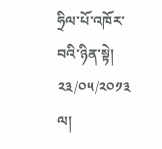ཧྲིལ་པོ་འཁོར་བའི་ཉིན་སྟེ། ༢༣/༠༥/༢༠༡༣ ལ།